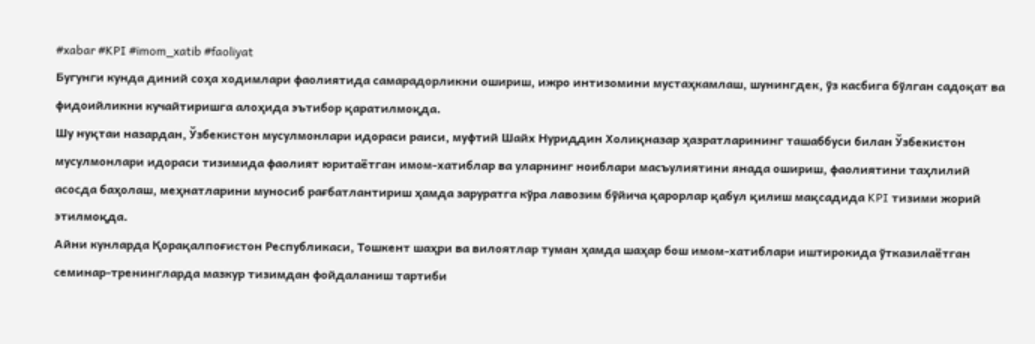#xabar #KPI #imom_xatib #faoliyat
Бугунги кунда диний соҳа ходимлари фаолиятида самарадорликни ошириш, ижро интизомини мустаҳкамлаш, шунингдек, ўз касбига бўлган садоқат ва фидоийликни кучайтиришга алоҳида эътибор қаратилмоқда.
Шу нуқтаи назардан, Ўзбекистон мусулмонлари идораси раиси, муфтий Шайх Нуриддин Холиқназар ҳазратларининг ташаббуси билан Ўзбекистон мусулмонлари идораси тизимида фаолият юритаётган имом-хатиблар ва уларнинг ноиблари масъулиятини янада ошириш, фаолиятини таҳлилий асосда баҳолаш, меҳнатларини муносиб рағбатлантириш ҳамда заруратга кўра лавозим бўйича қарорлар қабул қилиш мақсадида KPI тизими жорий этилмоқда.
Айни кунларда Қорақалпоғистон Республикаси, Тошкент шаҳри ва вилоятлар туман ҳамда шаҳар бош имом-хатиблари иштирокида ўтказилаётган семинар-тренингларда мазкур тизимдан фойдаланиш тартиби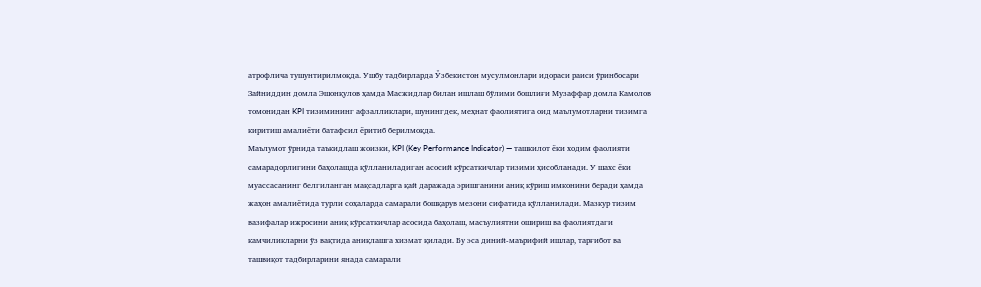атрофлича тушунтирилмоқда. Ушбу тадбирларда Ўзбекистон мусулмонлари идораси раиси ўринбосари Зайниддин домла Эшонқулов ҳамда Масжидлар билан ишлаш бўлими бошлиғи Музаффар домла Камолов томонидан KPI тизимининг афзалликлари, шунингдек, меҳнат фаолиятига оид маълумотларни тизимга киритиш амалиёти батафсил ёритиб берилмоқда.
Маълумот ўрнида таъкидлаш жоизки, KPI (Key Performance Indicator) — ташкилот ёки ходим фаолияти самарадорлигини баҳолашда қўлланиладиган асосий кўрсаткичлар тизими ҳисобланади. У шахс ёки муассасанинг белгиланган мақсадларга қай даражада эришганини аниқ кўриш имконини беради ҳамда жаҳон амалиётида турли соҳаларда самарали бошқарув мезони сифатида қўлланилади. Мазкур тизим вазифалар ижросини аниқ кўрсаткичлар асосида баҳолаш, масъулиятни ошириш ва фаолиятдаги камчиликларни ўз вақтида аниқлашга хизмат қилади. Бу эса диний-маърифий ишлар, тарғибот ва ташвиқот тадбирларини янада самарали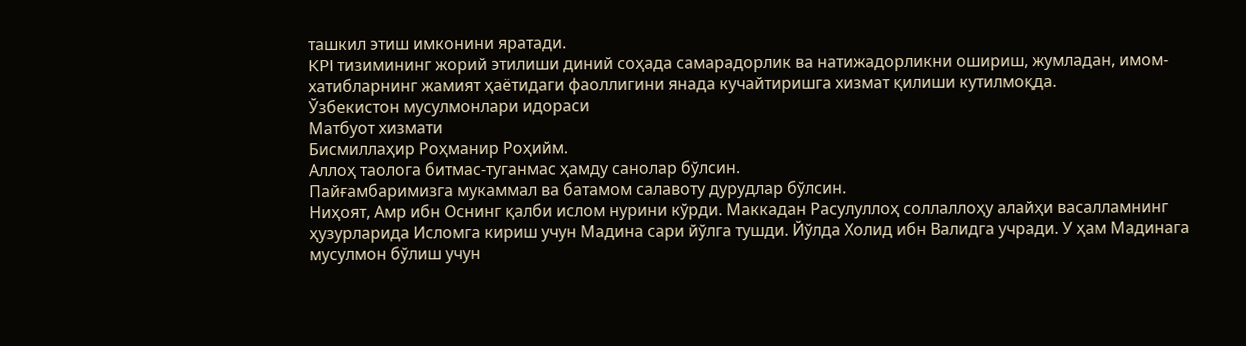ташкил этиш имконини яратади.
KPI тизимининг жорий этилиши диний соҳада самарадорлик ва натижадорликни ошириш, жумладан, имом-хатибларнинг жамият ҳаётидаги фаоллигини янада кучайтиришга хизмат қилиши кутилмоқда.
Ўзбекистон мусулмонлари идораси
Матбуот хизмати
Бисмиллаҳир Роҳманир Роҳийм.
Аллоҳ таолога битмас-туганмас ҳамду санолар бўлсин.
Пайғамбаримизга мукаммал ва батамом салавоту дурудлар бўлсин.
Ниҳоят, Амр ибн Оснинг қалби ислом нурини кўрди. Маккадан Расулуллоҳ соллаллоҳу алайҳи васалламнинг ҳузурларида Исломга кириш учун Мадина сари йўлга тушди. Йўлда Холид ибн Валидга учради. У ҳам Мадинага мусулмон бўлиш учун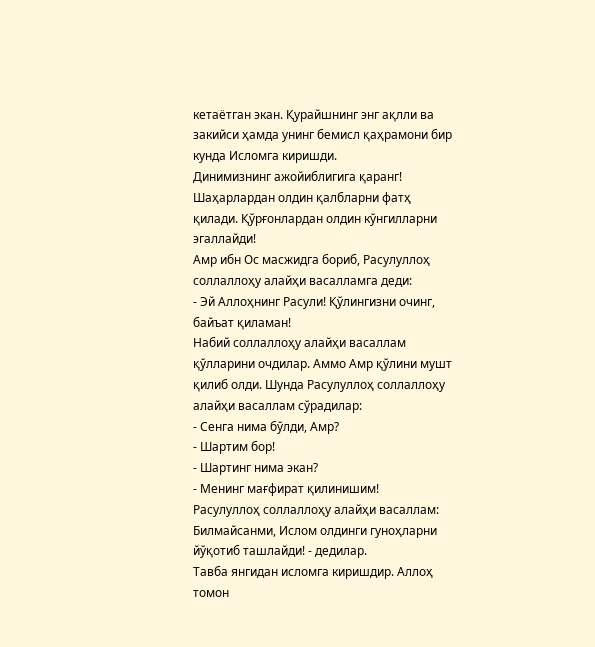кетаётган экан. Қурайшнинг энг ақлли ва закийси ҳамда унинг бемисл қаҳрамони бир кунда Исломга киришди.
Динимизнинг ажойиблигига қаранг! Шаҳарлардан олдин қалбларни фатҳ қилади. Қўрғонлардан олдин кўнгилларни эгаллайди!
Амр ибн Ос масжидга бориб, Расулуллоҳ соллаллоҳу алайҳи васалламга деди:
- Эй Аллоҳнинг Расули! Қўлингизни очинг, байъат қиламан!
Набий соллаллоҳу алайҳи васаллам қўлларини очдилар. Аммо Амр қўлини мушт қилиб олди. Шунда Расулуллоҳ соллаллоҳу алайҳи васаллам сўрадилар:
- Сенга нима бўлди, Амр?
- Шартим бор!
- Шартинг нима экан?
- Менинг мағфират қилинишим!
Расулуллоҳ соллаллоҳу алайҳи васаллам:
Билмайсанми, Ислом олдинги гуноҳларни йўқотиб ташлайди! - дедилар.
Тавба янгидан исломга киришдир. Аллоҳ томон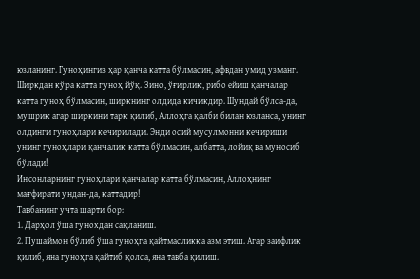юзланинг. Гуноҳингиз ҳар қанча катта бўлмасин, афвдан умид узманг. Ширкдан кўра катта гуноҳ йўқ. Зино, ўғирлик, рибо ейиш қанчалар катта гуноҳ бўлмасин, ширкнинг олдида кичикдир. Шундай бўлса-да, мушрик агар ширкини тарк қилиб, Аллоҳга қалби билан юзланса, унинг олдинги гуноҳлари кечирилади. Энди осий мусулмонни кечириши унинг гуноҳлари қанчалик катта бўлмасин, албатта, лойиқ ва муносиб бўлади!
Инсонларнинг гуноҳлари қанчалар катта бўлмасин, Аллоҳнинг мағфирати ундан-да, каттадир!
Тавбанинг учта шарти бор:
1. Дарҳол ўша гунохдан сақланиш.
2. Пушаймон бўлиб ўша гуноҳга қайтмасликка азм этиш. Агар заифлик қилиб, яна гуноҳга қайтиб қолса, яна тавба қилиш.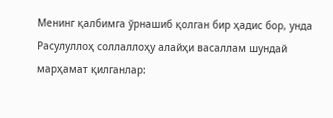Менинг қалбимга ўрнашиб қолган бир ҳадис бор, унда Расулуллоҳ соллаллоҳу алайҳи васаллам шундай марҳамат қилганлар: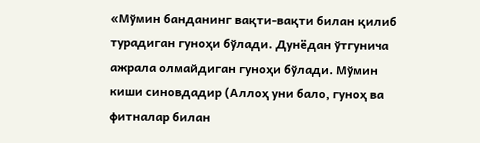«Мўмин банданинг вақти-вақти билан қилиб турадиган гуноҳи бўлади. Дунёдан ўтгунича ажрала олмайдиган гуноҳи бўлади. Мўмин киши синовдадир (Аллоҳ уни бало, гуноҳ ва фитналар билан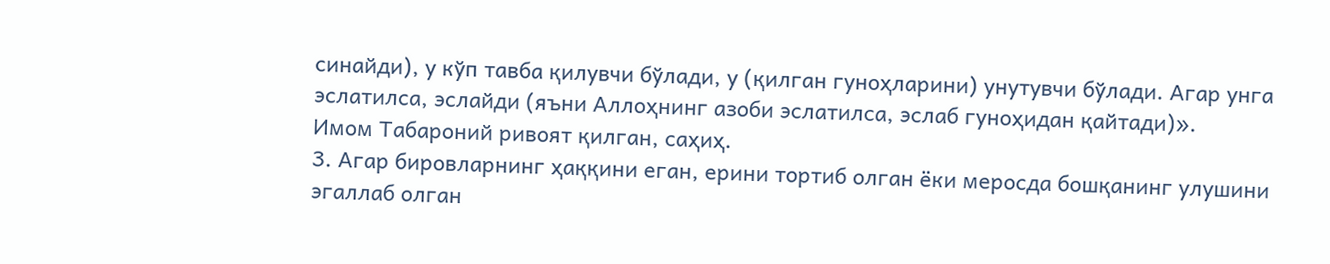синайди), у кўп тавба қилувчи бўлади, у (қилган гуноҳларини) унутувчи бўлади. Агар унга эслатилса, эслайди (яъни Аллоҳнинг азоби эслатилса, эслаб гуноҳидан қайтади)».
Имом Табароний ривоят қилган, саҳиҳ.
3. Агар бировларнинг ҳаққини еган, ерини тортиб олган ёки меросда бошқанинг улушини эгаллаб олган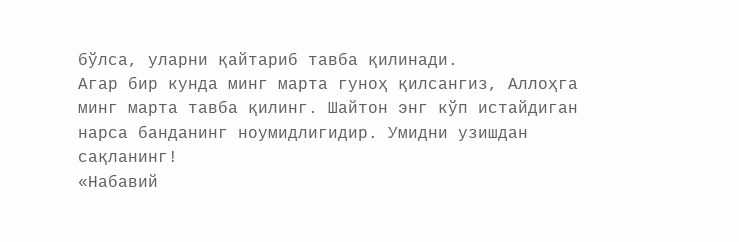бўлса, уларни қайтариб тавба қилинади.
Агар бир кунда минг марта гуноҳ қилсангиз, Аллоҳга минг марта тавба қилинг. Шайтон энг кўп истайдиган нарса банданинг ноумидлигидир. Умидни узишдан сақланинг!
«Набавий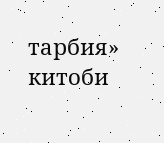тарбия» китоби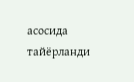асосида тайёрланди